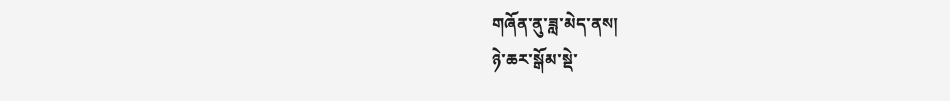གཞོན་ནུ་ཟླ་མེད་ནས།
ཉེ་ཆར་སྒོམ་སྡེ་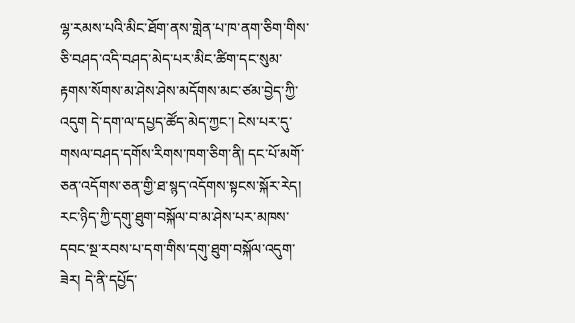ལྷ་རམས་པའི་མིང་ཐོག་ནས་གླེན་པ་ཁ་ནག་ཅིག་གིས་ཅི་བཤད་འདི་བཤད་མེད་པར་མིང་ཚིག་དང་སུམ་རྟགས་སོགས་མ་ཤེས་ཤེས་མདོགས་མང་ཙམ་བྱེད་ཀྱི་འདུག དེ་དག་ལ་དཔྱད་ཚོད་མེད་ཀྱང་། ངེས་པར་དུ་གསལ་བཤད་དགོས་རིགས་ཁག་ཅིག་ནི། དང་པོ་མགོ་ཅན་འདོགས་ཅན་གྱི་ཐ་སྙད་འདོགས་སྟངས་སྐོར་རེད། རང་ཉིད་ཀྱི་དགུ་ཐུག་བསྐོལ་བ་མ་ཤེས་པར་མཁས་དབང་སྔ་རབས་པ་དག་གིས་དགུ་ཐུག་བསྐོལ་འདུག་ཟེར། དེ་ནི་དཔྱོད་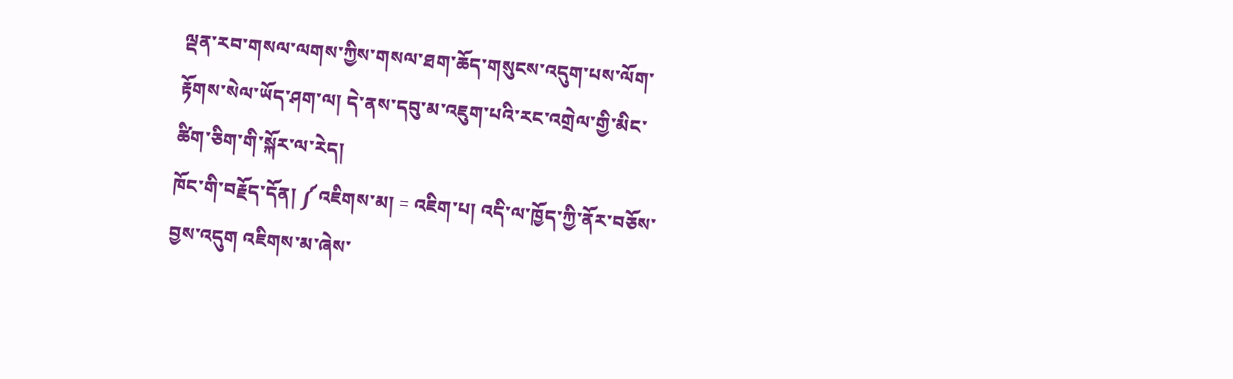ལྡན་རབ་གསལ་ལགས་ཀྱིས་གསལ་ཐག་ཆོད་གསུངས་འདུག་པས་ལོག་རྟོགས་སེལ་ཡོད་ཤག་ལ། དེ་ནས་དབུ་མ་འཇུག་པའི་རང་འགྲེལ་གྱི་མིང་ཚིག་ཅིག་གི་སྐོར་ལ་རེད།
ཁོང་གི་བརྗོད་དོན། ༼འཇིགས་མ། = འཇིག་པ། འདི་ལ་ཁྱོད་ཀྱི་ནོར་བཅོས་བྱས་འདུག འཇིགས་མ་ཞེས་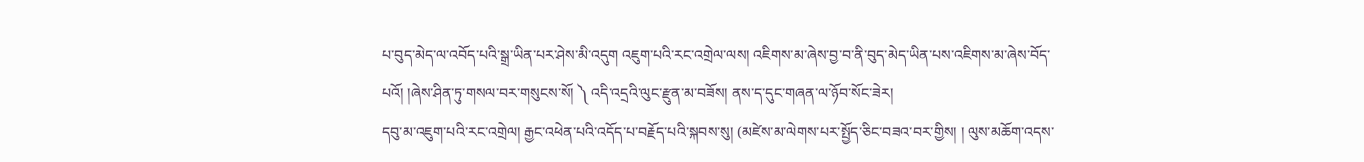པ་བུད་མེད་ལ་འབོད་པའི་སྒྲ་ཡིན་པར་ཤེས་མི་འདུག འཇུག་པའི་རང་འགྲེལ་ལས། འཇིགས་མ་ཞེས་བྱ་བ་ནི་བུད་མེད་ཡིན་པས་འཇིགས་མ་ཞེས་བོད་པའོ། །ཞེས་ཤིན་ཏུ་གསལ་བར་གསུངས་སོ། ༽ འདི་འདྲའི་ལུང་རྫུན་མ་བཟོས། ནས་ད་དུང་གཞན་ལ་ཉོབ་སོང་ཟེར།
དབུ་མ་འཇུག་པའི་རང་འགྲེལ། རྒྱང་འཕེན་པའི་འདོད་པ་བརྗོད་པའི་སྐབས་སུ། (མཛེས་མ་ལེགས་པར་སྤྱོད་ཅིང་བཟའ་བར་གྱིས། ། ལུས་མཆོག་འདས་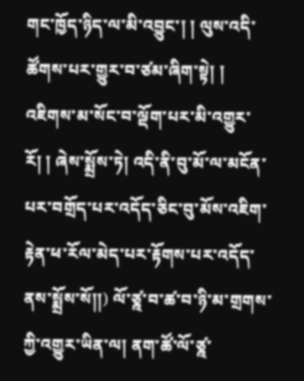གང་ཁྱོད་ཉིད་ལ་མི་འབྱུང་། ། ལུས་འདི་ཚོགས་པར་གྱུར་བ་ཙམ་ཞིག་སྟེ། ། འཇིགས་མ་སོང་བ་ལྡོག་པར་མི་འགྱུར་རོ། ། ཞེས་སྨྲོས་ཏེ། འདི་ནི་བུ་མོ་ལ་མངོན་པར་བགྲོད་པར་འདོད་ཅིང་བུ་མོས་འཇིག་རྟེན་ཕ་རོལ་མེད་པར་རྟོགས་པར་འདོད་ནས་སྨྲོས་སོ།།) ལོ་ཙྰ་བ་ཚ་བ་ཉི་མ་གྲགས་ཀྱི་འགྱུར་ཡིན་ལ། ནག་ཚོ་ལོ་ཙྰ་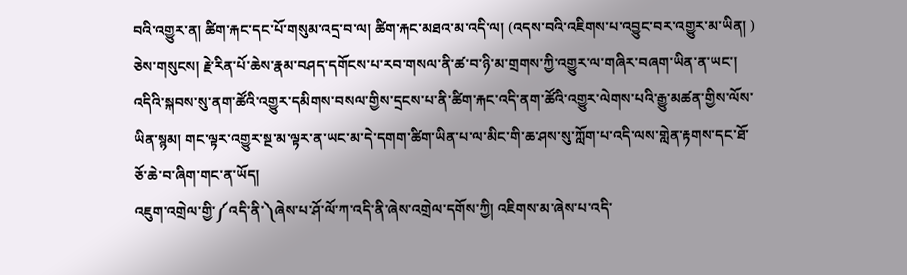བའི་འགྱུར་ན། ཚིག་རྐང་དང་པོ་གསུམ་འདྲ་བ་ལ། ཚིག་རྐང་མཐའ་མ་འདི་ལ། (འདས་བའི་འཇིགས་པ་འབྱུང་བར་འགྱུར་མ་ཡིན། ) ཅེས་གསུངས། རྗེ་རིན་པོ་ཆེས་རྣམ་བཤད་དགོངས་པ་རབ་གསལ་ནི་ཚ་བ་ཉི་མ་གྲགས་ཀྱི་འགྱུར་ལ་གཞིར་བཞག་ཡིན་ན་ཡང་། འདིའི་སྐབས་སུ་ནག་ཚོའི་འགྱུར་དམིགས་བསལ་གྱིས་དྲངས་པ་ནི་ཚིག་རྐང་འདི་ནག་ཚོའི་འགྱུར་ལེགས་པའི་རྒྱུ་མཚན་གྱིས་ལོས་ཡིན་སྙམ། གང་ལྟར་འགྱུར་སྔ་མ་ལྟར་ན་ཡང་མ་དེ་དགག་ཚིག་ཡིན་པ་ལ་མིང་གི་ཆ་ཤས་སུ་ཀློག་པ་འདི་ལས་གླེན་རྟགས་དང་ཐོ་ཅོ་ཆེ་བ་ཞིག་གང་ན་ཡོད།
འཇུག་འགྲེལ་གྱི་༼འདི་ནི་༽ཞེས་པ་ཤོ་ལོ་ཀ་འདི་ནི་ཞེས་འགྲེལ་དགོས་ཀྱི། འཇིགས་མ་ཞེས་པ་འདི་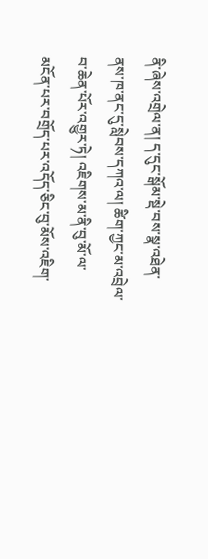ནི་ཞེས་འགྲེལ་ན། ད་དུང་སྒོམ་སྡེ་བས་སྣ་འཐེན་ནས་ཁ་ནང་དུ་སླེབས་དཀའ་ལ། ཚིག་ཀྱང་མ་འབྲེལ་བ་ཆེན་པོར་འགྱུར་ཏེ། འཇིགས་མ་ནི་བུ་མོ་ལ་མངོན་པར་བགྲོད་པར་འདོད་ཅིང་བུ་མོས་འཇིག་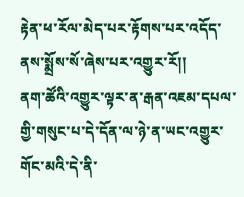རྟེན་ཕ་རོལ་མེད་པར་རྟོགས་པར་འདོད་ནས་སྨྲོས་སོ་ཞེས་པར་འགྱུར་རོ།།
ནག་ཚོའི་འགྱུར་ལྟར་ན་རྒན་འཇམ་དཔལ་གྱི་གསུང་པ་དེ་དོན་ལ་ཉེ་ན་ཡང་འགྱུར་གོང་མའི་དེ་ནི་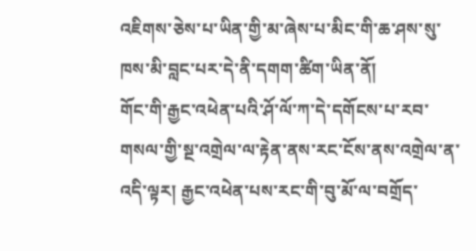འཇིགས་ཅེས་པ་ཡིན་གྱི་མ་ཞེས་པ་མིང་གི་ཆ་ཤས་སུ་ཁས་མི་བླང་པར་དེ་ནི་དགག་ཚིག་ཡིན་ནོ།
གོང་གི་རྒྱང་འཕེན་པའི་ཤོ་ལོ་ཀ་དེ་དགོངས་པ་རབ་གསལ་གྱི་སྔ་འགྲེལ་ལ་རྟེན་ནས་རང་ངོས་ནས་འགྲེལ་ན་འདི་ལྟར། རྒྱང་འཕེན་པས་རང་གི་བུ་མོ་ལ་བགྲོད་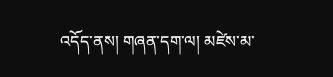འདོད་ནས། གཞན་དག་ལ། མཛེས་མ་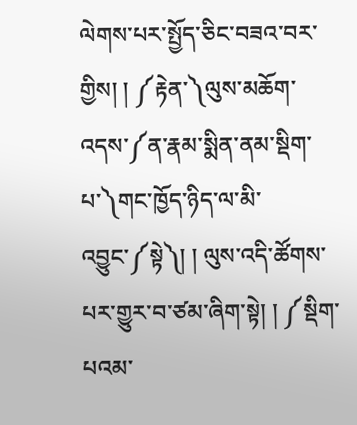ལེགས་པར་སྤྱོད་ཅིང་བཟའ་བར་གྱིས། ། ༼རྟེན་༽ལུས་མཆོག་འདས་༼ན་རྣམ་སྨིན་ནམ་སྡིག་པ་༽གང་ཁྱོད་ཉིད་ལ་མི་འབྱུང་༼སྟེ༽། ། ལུས་འདི་ཚོགས་པར་གྱུར་བ་ཙམ་ཞིག་སྟེ། ། ༼སྡིག་པའམ་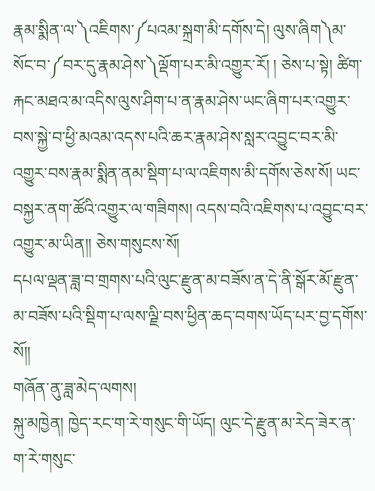རྣམ་སྨིན་ལ་༽འཇིགས་༼པའམ་སྐྲག་མི་དགོས་དེ། ལུས་ཞིག༽མ་སོང་བ་༼བར་དུ་རྣམ་ཤེས་༽ལྡོག་པར་མི་འགྱུར་རོ། ། ཅེས་པ་སྟེ། ཚིག་རྐང་མཐའ་མ་འདིས་ལུས་ཤིག་པ་ན་རྣམ་ཤེས་ཡང་ཞིག་པར་འགྱུར་བས་སྐྱེ་བ་ཕྱི་མའམ་འདས་པའི་ཆར་རྣམ་ཤེས་སླར་འབྱུང་བར་མི་འགྱུར་བས་རྣམ་སྨིན་ནམ་སྡིག་པ་ལ་འཇིགས་མི་དགོས་ཅེས་སོ། ཡང་བསྐྱར་ནག་ཚོའི་འགྱུར་ལ་གཟིགས། འདས་བའི་འཇིགས་པ་འབྱུང་བར་འགྱུར་མ་ཡིན།། ཅེས་གསུངས་སོ།
དཔལ་ལྡན་ཟླ་བ་གྲགས་པའི་ལུང་རྫུན་མ་བཟོས་ན་དེ་ནི་སྒོར་མོ་རྫུན་མ་བཟོས་པའི་སྡིག་པ་ལས་ལྗི་བས་ཕྱིན་ཆད་བགས་ཡོད་པར་བྱ་དགོས་སོ།།
གཞོན་ནུ་ཟླ་མེད་ལགས།
སྐུ་མཁྱེན། ཁྱེད་རང་ག་རེ་གསུང་གི་ཡོད། ལུང་དེ་རྫུན་མ་རེད་ཟེར་ན་ག་རེ་གསུང་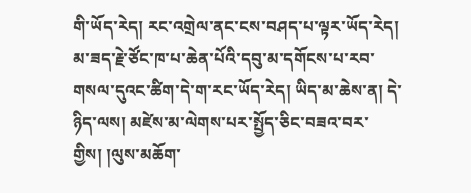གི་ཡོད་རེད། རང་འགྲེལ་ནང་ངས་བཤད་པ་ལྟར་ཡོད་རེད། མ་ཟད་རྗེ་ཙོང་ཁ་པ་ཆེན་པོའི་དབུ་མ་དགོངས་པ་རབ་གསལ་དུའང་ཚིག་དེ་ག་རང་ཡོད་རེད། ཡིད་མ་ཆེས་ན། དེ་ཉིད་ལས། མཛེས་མ་ལེགས་པར་སྤྱོད་ཅིང་བཟའ་བར་གྱིས། །ལུས་མཆོག་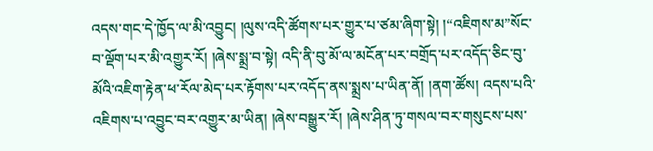འདས་གང་དེ་ཁྱོད་ལ་མི་འབྱུང། །ལུས་འདི་ཚོགས་པར་གྱུར་པ་ཙམ་ཞིག་སྟེ། །“འཇིགས་མ”སོང་བ་ལྡོག་པར་མི་འགྱུར་རོ། །ཞེས་སྨྲ་བ་སྟེ། འདི་ནི་བུ་མོ་ལ་མངོན་པར་བགྲོད་པར་འདོད་ཅིང་བུ་མོའི་འཇིག་རྟེན་ཕ་རོལ་མེད་པར་རྟོགས་པར་འདོད་ནས་སྨྲས་པ་ཡིན་ནོ། །ནག་ཚོས། འདས་པའི་འཇིགས་པ་འབྱུང་བར་འགྱུར་མ་ཡིན། །ཞེས་བསྒྱུར་རོ། །ཞེས་ཤིན་ཏུ་གསལ་བར་གསུངས་པས་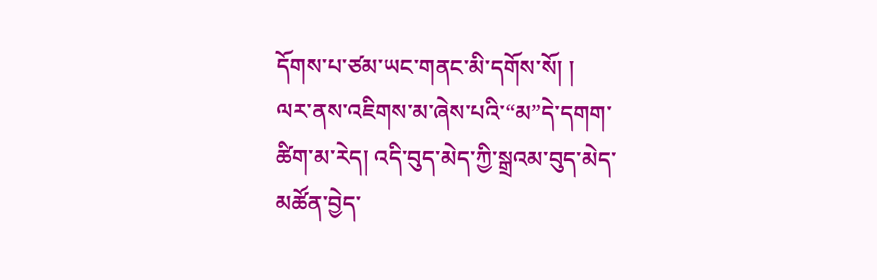དོགས་པ་ཙམ་ཡང་གནང་མི་དགོས་སོ། །
ལར་ནས་འཇིགས་མ་ཞེས་པའི་“མ”དེ་དགག་ཚིག་མ་རེད། འདི་བུད་མེད་ཀྱི་སྒྲའམ་བུད་མེད་མཚོན་བྱེད་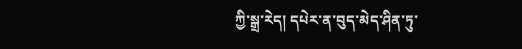ཀྱི་སྒྲ་རེད། དཔེར་ན་བུད་མེད་ཤིན་ཏུ་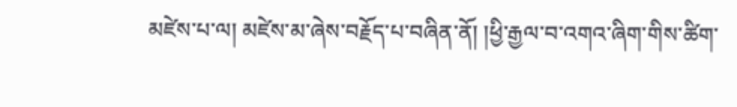མཛེས་པ་ལ། མཛེས་མ་ཞེས་བརྗོད་པ་བཞིན་ནོ། །ཕྱི་རྒྱལ་བ་འགའ་ཞིག་གིས་ཚིག་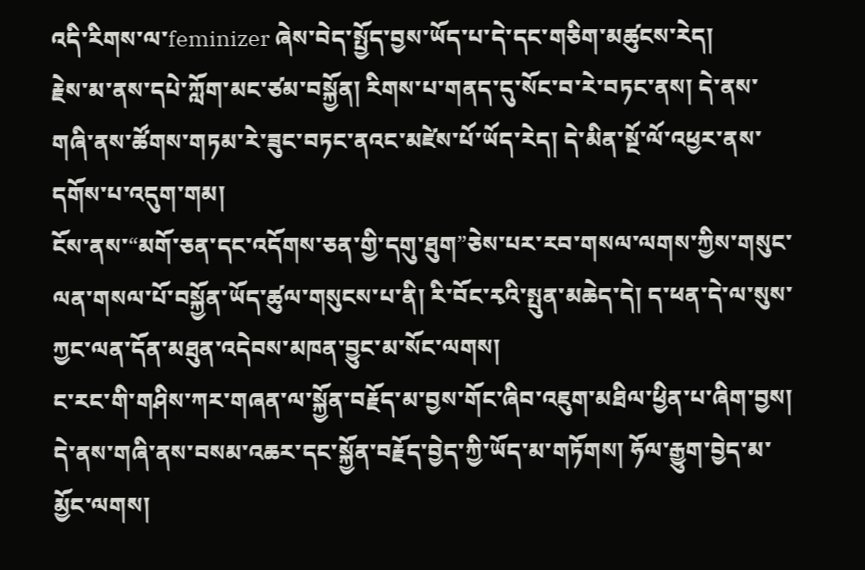འདི་རིགས་ལ་feminizer ཞེས་བེད་སྤྱོད་བྱས་ཡོད་པ་དེ་དང་གཅིག་མཚུངས་རེད།
རྗེས་མ་ནས་དཔེ་ཀློག་མང་ཙམ་བསྐྱོན། རིགས་པ་གནད་དུ་སོང་བ་རེ་བཏང་ནས། དེ་ནས་གཞི་ནས་ཚོགས་གཏམ་རེ་ཟུང་བཏང་ནའང་མཛེས་པོ་ཡོད་རེད། དེ་མིན་སྔོ་ལོ་འཕྱར་ནས་དགོས་པ་འདུག་གམ།
ངོས་ནས་“མགོ་ཅན་དང་འདོགས་ཅན་གྱི་དགུ་ཐུག”ཅེས་པར་རབ་གསལ་ལགས་ཀྱིས་གསུང་ལན་གསལ་པོ་བསྐྱོན་ཡོད་ཚུལ་གསུངས་པ་ནི། རི་བོང་རྭའི་སྤུན་མཆེད་དེ། ད་ཕན་དེ་ལ་སུས་ཀྱང་ལན་དོན་མཐུན་འདེབས་མཁན་བྱུང་མ་སོང་ལགས།
ང་རང་གི་གཤིས་ཀར་གཞན་ལ་སྐྱོན་བརྗོད་མ་བྱས་གོང་ཞིབ་འཇུག་མཐིལ་ཕྱིན་པ་ཞིག་བྱས། དེ་ནས་གཞི་ནས་བསམ་འཆར་དང་སྐྱོན་བརྗོད་བྱེད་ཀྱི་ཡོད་མ་གཏོགས། ཧོལ་རྒྱུག་བྱེད་མ་མྱོང་ལགས།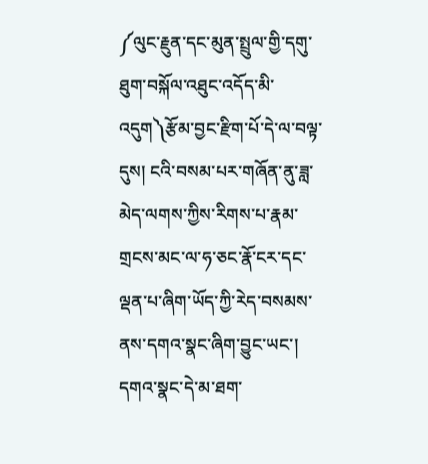༼ལུང་རྗུན་དང་མུན་སྤྲུལ་གྱི་དགུ་ཐུག་བསྐོལ་འཐུང་འདོད་མི་འདུག༽རྩོམ་བྱང་རྫིག་པོ་དེ་ལ་བལྟ་དུས། ངའི་བསམ་པར་གཞོན་ནུ་ཟླ་མེད་ལགས་ཀྱིས་རིགས་པ་རྣམ་གྲངས་མང་ལ་ཧ་ཅང་རྣོ་ངར་དང་ལྡན་པ་ཞིག་ཡོད་ཀྱི་རེད་བསམས་ནས་དགའ་སྣང་ཞིག་བྱུང་ཡང་། དགའ་སྣང་དེ་མ་ཐག་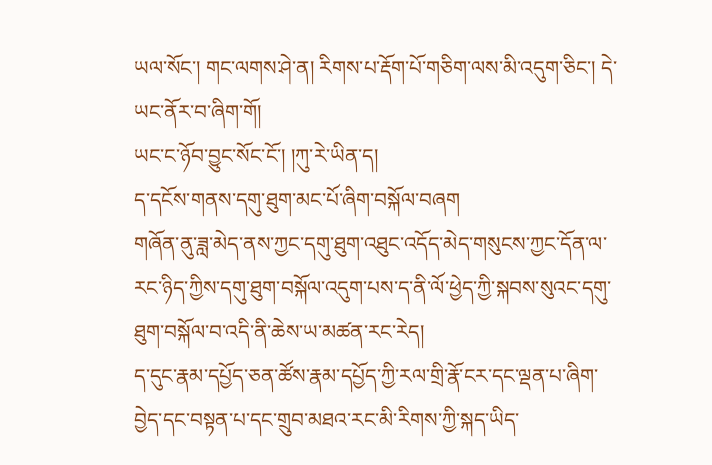ཡལ་སོང་། གང་ལགས་ཤེ་ན། རིགས་པ་རྡོག་པོ་གཅིག་ལས་མི་འདུག་ཅིང་། དེ་ཡང་ནོར་བ་ཞིག་གོ།
ཡང་ང་ཉོབ་བྱུང་སོང་ངོ་། །ཀུ་རེ་ཡིན་ད།
ད་དངོས་གནས་དགུ་ཐུག་མང་པོ་ཞིག་བསྐོལ་བཞག
གཞོན་ནུ་ཟླ་མེད་ནས་ཀྱང་དགུ་ཐུག་འཐུང་འདོད་མེད་གསུངས་ཀྱང་དོན་ལ་རང་ཉིད་ཀྱིས་དགུ་ཐུག་བསྐོལ་འདུག་པས་ད་ནི་ལོ་ཕྱེད་ཀྱི་སྐབས་སུའང་དགུ་ཐུག་བསྐོལ་བ་འདི་ནི་ཆེས་ཡ་མཚན་རང་རེད།
ད་དུང་རྣམ་དཔྱོད་ཅན་ཚོས་རྣམ་དཔྱོད་ཀྱི་རལ་གྲི་རྣོ་ངར་དང་ལྡན་པ་ཞིག་བྱེད་དང་བསྟན་པ་དང་གྲུབ་མཐའ་རང་མི་རིགས་ཀྱི་སྐད་ཡིད་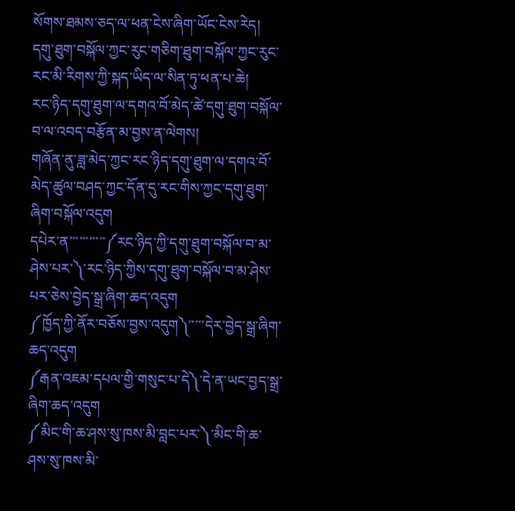སོགས་ཐམས་ཅད་ལ་ཕན་ངེས་ཞིག་ཡོང་ངེས་རེད།
དགུ་ཐུག་བསྐོལ་ཀྱང་རུང་གཅིག་ཐུག་བསྐོལ་ཀྱང་རུང་རང་མི་རིགས་ཀྱི་སྐད་ཡིད་ལ་སིན་ཏུ་ཕན་པ་ཆེ།
རང་ཉིད་དགུ་ཐུག་ལ་དགའ་བོ་མེད་ཚེ་དགུ་ཐུག་བསྐོལ་བ་ལ་འབད་བརྩོན་མ་བྱས་ན་ལེགས།
གཞོན་ནུ་ཟླ་མེད་ཀྱང་རང་ཉིད་དགུ་ཐུག་ལ་དགའ་བོ་མེད་ཚུལ་བཤད་ཀྱང་དོན་དུ་རང་གིས་ཀྱང་དགུ་ཐུག་ཞིག་བསྐོལ་འདུག
དཔེར་ན་་་་་་་་་་་༼རང་ཉིད་ཀྱི་དགུ་ཐུག་བསྐོལ་བ་མ་ཤེས་པར་༽་རང་ཉིད་ཀྱིས་དགུ་ཐུག་བསྐོལ་བ་མ་ཤེས་པར་ཅེས་བྱེད་སྒྲ་ཞིག་ཆད་འདུག
༼ཁྱོད་ཀྱི་ནོར་བཅོས་བྱས་འདུག༽་་་་་དེར་བྱེད་སྒྲ་ཞིག་ཆད་འདུག
༼རྒན་འཇམ་དཔལ་གྱི་གསུང་པ་དེ༽་དེ་ན་ཡང་བྱད་སྒྲ་ཞིག་ཆད་འདུག
༼མིང་གི་ཆ་ཤས་སུ་ཁས་མི་བླང་པར་༽་མིང་གི་ཆ་ཤས་སུ་ཁས་མི་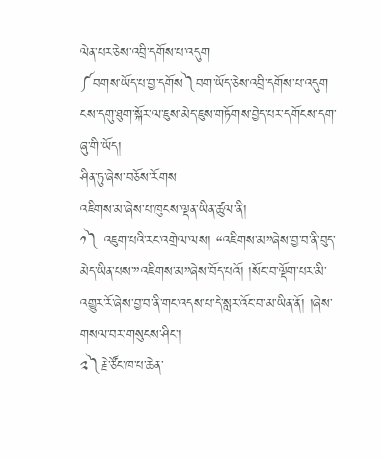ལེན་པར་ཅེས་འབྲི་དགོས་པ་འདུག
༼བགས་ཡོད་པ་བྱ་དགོས༽བག་ཡོད་ཅེས་འབྲི་དགོས་པ་འདུག
ངས་དགུ་ཐུག་སྐོར་ལ་ཇུས་མེད་ཇུས་གཏོགས་བྱེད་པར་དགོངས་དག་ཞུ་གི་ཡོད།
ཤིན་ཏུ་ཞེས་བཅོས་རོགས
འཇིགས་མ་ཞེས་པ་ཁུངས་ལྡན་ཡིན་ཚུལ་ནི།
༡༽ འཇུག་པའི་རང་འགྲེལ་ལས། “འཇིགས་མ”ཞེས་བྱ་བ་ནི་བུད་མེད་ཡིན་པས་”འཇིགས་མ”ཞེས་བོད་པའོ། །སོང་བ་ལྡོག་པར་མི་འགྱུར་རོ་ཞེས་བྱ་བ་ནི་གང་འདས་པ་དེ་སླར་འོང་བ་མ་ཡིན་ནོ། །ཞེས་གསལ་བར་གསུངས་ཤིང་།
༢༽རྗེ་ཙོང་ཁ་པ་ཆེན་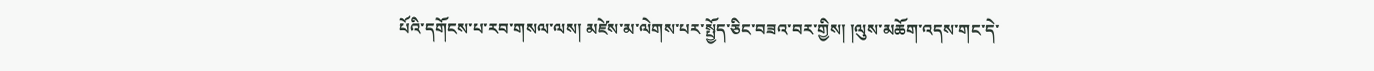པོའི་དགོངས་པ་རབ་གསལ་ལས། མཛེས་མ་ལེགས་པར་སྤྱོད་ཅིང་བཟའ་བར་གྱིས། །ལུས་མཆོག་འདས་གང་དེ་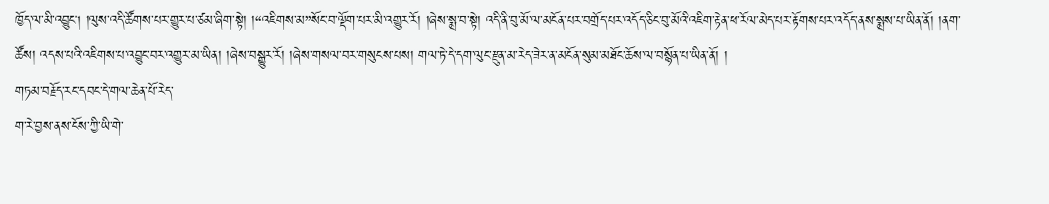ཁྱོད་ལ་མི་འབྱུང། །ལུས་འདི་ཚོགས་པར་གྱུར་པ་ཙམ་ཞིག་སྟེ། །“འཇིགས་མ”སོང་བ་ལྡོག་པར་མི་འགྱུར་རོ། །ཞེས་སྨྲ་བ་སྟེ། འདི་ནི་བུ་མོ་ལ་མངོན་པར་བགྲོད་པར་འདོད་ཅིང་བུ་མོའི་འཇིག་རྟེན་ཕ་རོལ་མེད་པར་རྟོགས་པར་འདོད་ནས་སྨྲས་པ་ཡིན་ནོ། །ནག་ཚོས། འདས་པའི་འཇིགས་པ་འབྱུང་བར་འགྱུར་མ་ཡིན། །ཞེས་བསྒྱུར་རོ། །ཞེས་གསལ་བར་གསུངས་པས། གལ་ཏེ་དེ་དག་ལུང་རྫུན་མ་རེད་ཟེར་ན་མངོན་སུམ་མཐོང་ཆོས་ལ་བསྙོན་པ་ཡིན་ནོ། །
གཏམ་བརྗོད་རང་དབང་དེ་གལ་ཆེན་པོ་རེད་
ག་རེ་བྱས་ནས་ངོས་ཀྱི་ཡི་གེ་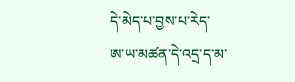དེ་མེད་པ་བྱས་པ་རེད་
ཨ་ཡ་མཚན་དེ་འདྲ་ད་མ་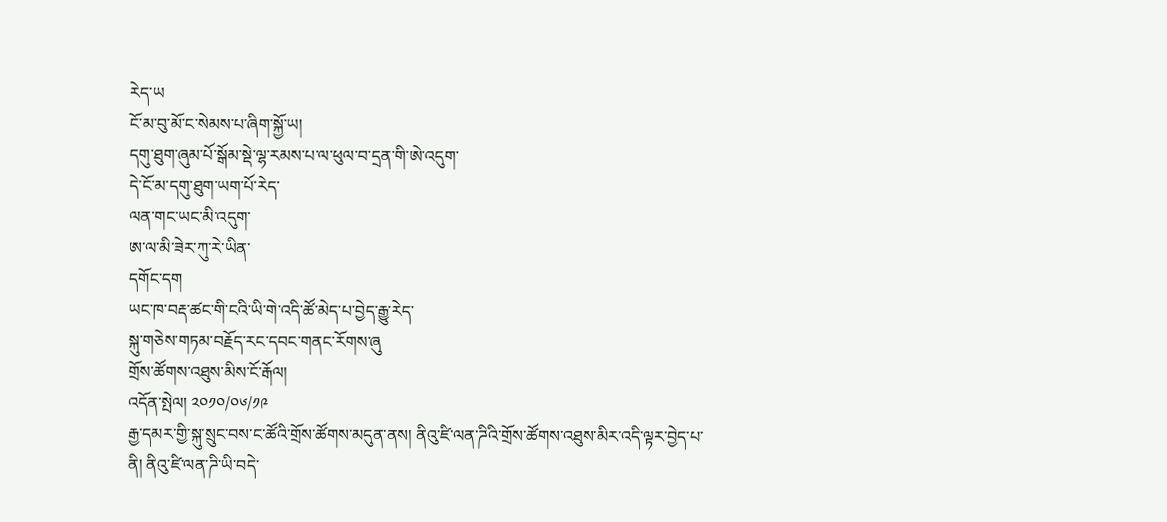རེད་ཡ
ངོ་མ་བུ་མོ་ང་སེམས་པ་ཞིག་སྐྱོ་ཡ།
དགུ་ཐུག་ཞུམ་པོ་སྒོམ་སྡེ་ལྷ་རམས་པ་ལ་ཕུལ་བ་དྲན་གི་ཨེ་འདུག་
དེ་ངོ་མ་དགུ་ཐུག་ཡག་པོ་རེད་
ལན་གང་ཡང་མི་འདུག་
ཨ་ལ་མི་ཟེར་ཀུ་རེ་ཡིན་
དགོང་དག
ཡང་ཁ་བརྡ་ཚང་གི་ངའི་ཡི་གེ་འདི་ཚོ་མེད་པ་བྱེད་རྒྱུ་རེད་
སྐུ་གཅེས་གཏམ་བརྗོད་རང་དབང་གནང་རོགས་ཞུ
གྲོས་ཚོགས་འཐུས་མིས་ངོ་རྒོལ།
འདོན་སྤེལ། ༢༠༡༠/༠༦/༡༩
རྒྱ་དམར་གྱི་སྐུ་སྲུང་བས་ང་ཚོའི་གྲོས་ཚོགས་མདུན་ནས། ནིའུ་ཛི་ལན་ཌིའི་གྲོས་ཚོགས་འཐུས་མིར་འདི་ལྟར་བྱེད་པ་ནི། ནིའུ་ཛི་ལན་ཌི་ཡི་བདེ་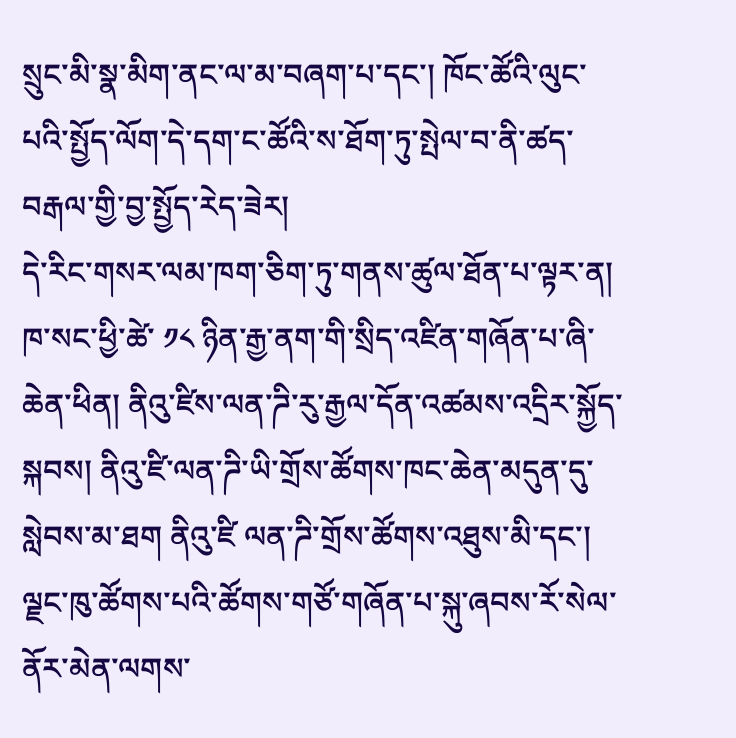སྲུང་མི་སྣ་མིག་ནང་ལ་མ་བཞག་པ་དང་། ཁོང་ཚོའི་ལུང་པའི་སྤྱོད་ལོག་དེ་དག་ང་ཚོའི་ས་ཐོག་ཏུ་སྤེལ་བ་ནི་ཚད་བརྒལ་གྱི་བྱ་སྤྱོད་རེད་ཟེར།
དེ་རིང་གསར་ལམ་ཁག་ཅིག་ཏུ་གནས་ཚུལ་ཐོན་པ་ལྟར་ན། ཁ་སང་ཕྱི་ཚེ་ ༡༨ ཉིན་རྒྱ་ནག་གི་སྲིད་འཛིན་གཞོན་པ་ཞི་ཆེན་ཕིན། ནིའུ་ཛིས་ལན་ཌི་རུ་རྒྱལ་དོན་འཚམས་འདྲིར་སྐྱོད་སྐབས། ནིའུ་ཛི་ལན་ཌི་ཡི་གྲོས་ཚོགས་ཁང་ཆེན་མདུན་དུ་སླེབས་མ་ཐག ནིའུ་ཛི ལན་ཌི་གྲོས་ཚོགས་འཐུས་མི་དང་། ལྗང་ཁུ་ཚོགས་པའི་ཚོགས་གཙོ་གཞོན་པ་སྐུ་ཞབས་རོ་སེལ་ནོར་མེན་ལགས་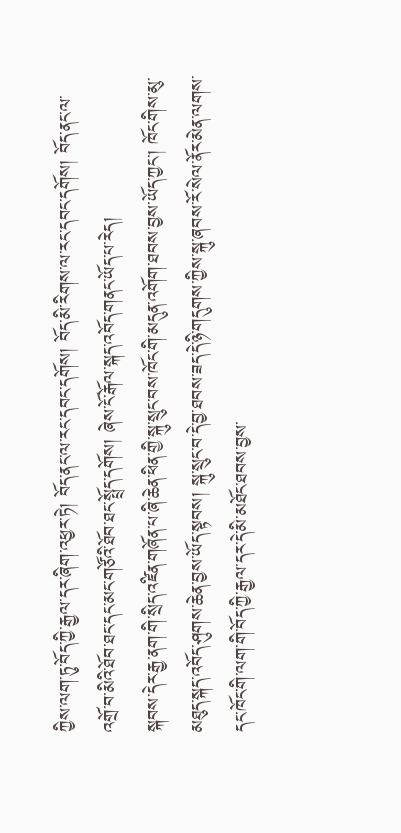ཀྱིས་ལག་ཏུ་བོད་ཀྱི་རྒྱལ་དར་ཞིག་འཕྱར་ཏེ། བོད་ནང་ལ་རང་དབང་དགོས། བོད་མི་རིགས་ལ་རང་དབང་དགོས། བོད་ནང་ལ་འགྲོ་བ་མིའི་ཐོབ་ཐང་དང་མང་གཙོའི་ཐོབ་ཐང་སྤྲོད་དགོས། ཞེས་ངོ་རྒོལ་སྐད་འབོད་གནང་ཡོད་པ་རེད།
སྐབས་དེར་རྒྱ་ནག་གི་སྲིད་འཛིན་གཞོན་པ་ཞི་ཆེན་ཕིན་གྱི་སྐུ་སྲུང་བས་ཁོང་གི་མདུན་འགོག་ཐབས་བྱས་ཡོད་ཀྱང་། ཁོང་གིས་མུ་མཐུད་སྐད་འབོད་ཤུགས་ཆེན་བྱས་ཡོད་སྟབས། སྐུ་སྲུང་བ་དེ་བྱ་ཐབས་ཟད་དེ་ཉི་གདུགས་ཀྱིས་སྐུ་ཞབས་རོ་སེལ་ནོར་མེན་ལགས་དང་ཁོང་གི་ལག་གི་བོད་ཀྱི་རྒྱལ་དར་དེ་མི་མཐོང་ཐབས་བྱས་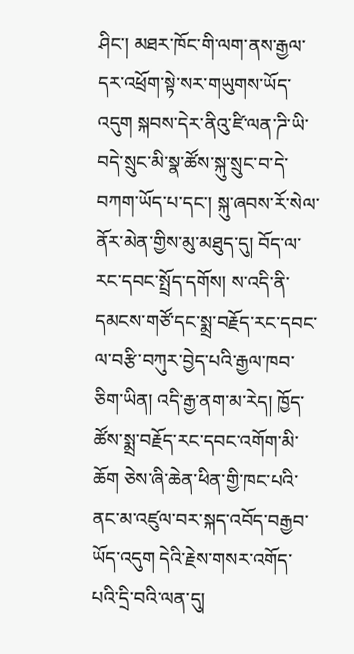ཤིང་། མཐར་ཁོང་གི་ལག་ནས་རྒྱལ་དར་འཕྲོག་སྟེ་སར་གཡུགས་ཡོད་འདུག སྐབས་དེར་ནིའུ་ཛི་ལན་ཌི་ཡི་བདེ་སྲུང་མི་སྣ་ཚོས་སྐུ་སྲུང་བ་དེ་བཀག་ཡོད་པ་དང་། སྐུ་ཞབས་རོ་སེལ་ནོར་མེན་གྱིས་མུ་མཐུད་དུ། བོད་ལ་རང་དབང་སྤྲོད་དགོས། ས་འདི་ནི་དམངས་གཙོ་དང་སྨྲ་བརྗོད་རང་དབང་ལ་བརྩི་བཀུར་བྱེད་པའི་རྒྱལ་ཁབ་ཅིག་ཡིན། འདི་རྒྱ་ནག་མ་རེད། ཁྱོད་ཚོས་སྨྲ་བརྗོད་རང་དབང་འགོག་མི་ཆོག ཅེས་ཞི་ཆེན་ཕིན་གྱི་ཁང་པའི་ནང་མ་འཛུལ་བར་སྐད་འབོད་བརྒྱབ་ཡོད་འདུག དེའི་རྗེས་གསར་འགོད་པའི་དྲི་བའི་ལན་དུ།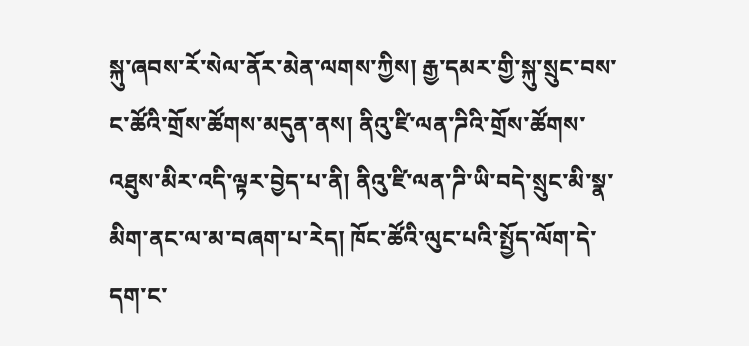སྐུ་ཞབས་རོ་སེལ་ནོར་མེན་ལགས་ཀྱིས། རྒྱ་དམར་གྱི་སྐུ་སྲུང་བས་ང་ཚོའི་གྲོས་ཚོགས་མདུན་ནས། ནིའུ་ཛི་ལན་ཌིའི་གྲོས་ཚོགས་འཐུས་མིར་འདི་ལྟར་བྱེད་པ་ནི། ནིའུ་ཛི་ལན་ཌི་ཡི་བདེ་སྲུང་མི་སྣ་མིག་ནང་ལ་མ་བཞག་པ་རེད། ཁོང་ཚོའི་ལུང་པའི་སྤྱོད་ལོག་དེ་དག་ང་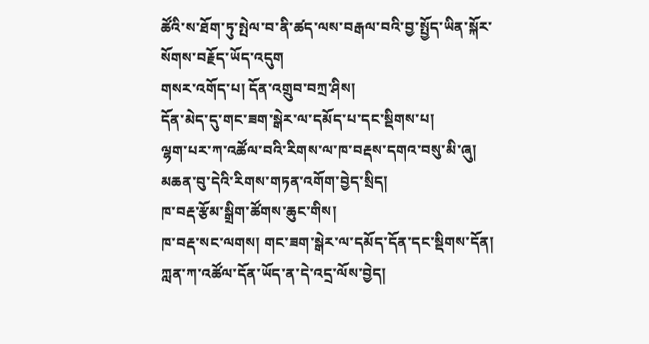ཚོའི་ས་ཐོག་ཏུ་སྤེལ་བ་ནི་ཚད་ལས་བརྒལ་བའི་བྱ་སྤྱོད་ཡིན་སྐོར་སོགས་བརྗོད་ཡོད་འདུག
གསར་འགོད་པ། དོན་འགྲུབ་བཀྲ་ཤིས།
དོན་མེད་དུ་གང་ཟག་སྒེར་ལ་དམོད་པ་དང་སྡིགས་པ།
ལྷག་པར་ཀ་འཚོལ་བའི་རིགས་ལ་ཁ་བརྡས་དགའ་བསུ་མི་ཞུ།
མཆན་བུ་དེའི་རིགས་གཏན་འགོག་བྱེད་སྲིད།
ཁ་བརྡ་རྩོམ་སྒྲིག་ཚོགས་ཆུང་གིས།
ཁ་བརྡ་སང་ལགས། གང་ཟག་སྒེར་ལ་དམོད་དོན་དང་སྡིགས་དོན། ཀླན་ཀ་འཚོལ་དོན་ཡོད་ན་དེ་འདྲ་ལོས་བྱེད།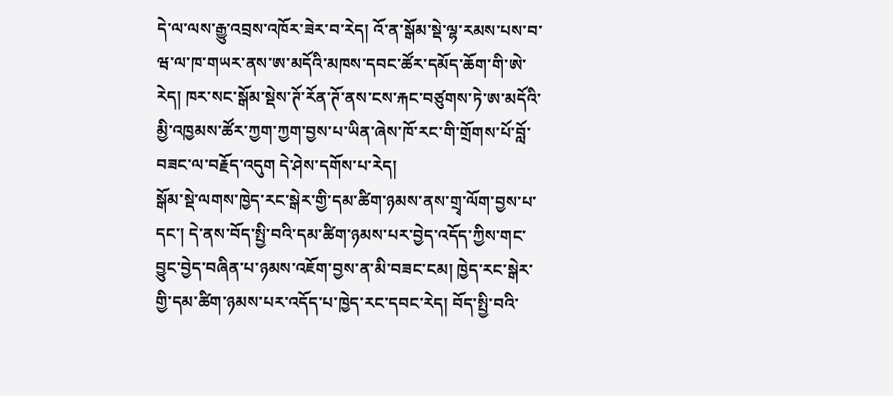དེ་ལ་ལས་རྒྱུ་འབྲས་འཁོར་ཟེར་བ་རེད། འོ་ན་སྒོམ་སྡེ་ལྷ་རམས་པས་བ་ཝ་ལ་ཁ་གཡར་ནས་ཨ་མདོའི་མཁས་དབང་ཚོར་དམོད་ཆོག་གི་ཨེ་རེད། ཁར་སང་སྒོམ་སྡེས་ཊོ་རོན་ཊོ་ནས་ངས་རྐང་བཙུགས་ཏེ་ཨ་མདོའི་མྱི་འཁྱམས་ཚོར་ཀྱག་ཀྱག་བྱས་པ་ཡིན་ཞེས་ཁོ་རང་གི་གྲོགས་པོ་བློ་བཟང་ལ་བརྗོད་འདུག དེ་ཤེས་དགོས་པ་རེད།
སྒོམ་སྡེ་ལགས་ཁྱེད་རང་སྒེར་གྱི་དམ་ཚིག་ཉམས་ནས་གྲྭ་ལོག་བྱས་པ་དང་། དེ་ནས་བོད་སྤྱི་བའི་དམ་ཚིག་ཉམས་པར་བྱེད་འདོད་ཀྱིས་གང་བྱུང་བྱེད་བཞིན་པ་ཉམས་འཇོག་བྱས་ན་མི་བཟང་ངམ། ཁྱེད་རང་སྒེར་གྱི་དམ་ཚིག་ཉམས་པར་འདོད་པ་ཁྱེད་རང་དབང་རེད། བོད་སྤྱི་བའི་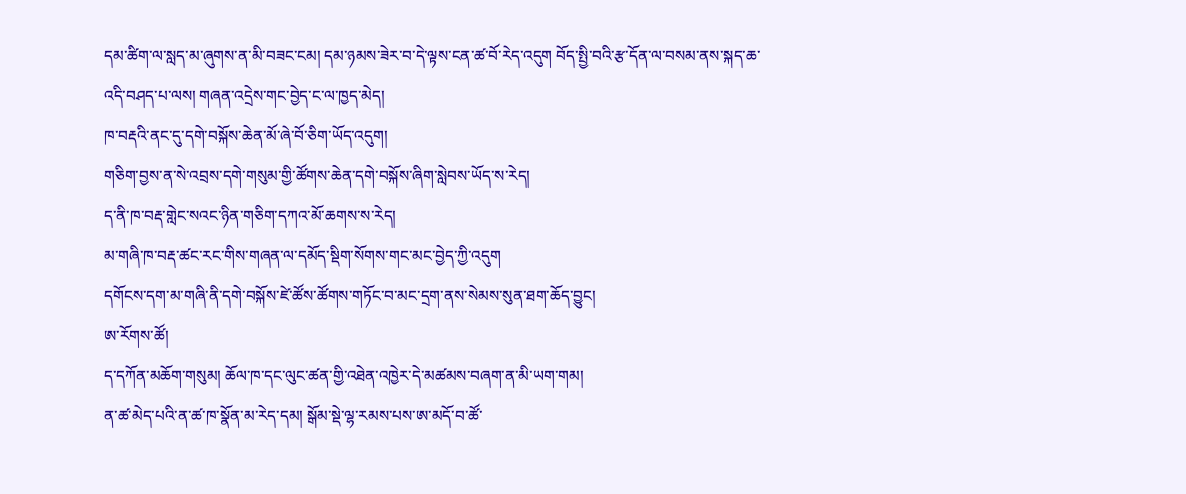དམ་ཚིག་ལ་སླད་མ་ཞུགས་ན་མི་བཟང་ངམ། དམ་ཉམས་ཟེར་བ་དེ་ལྟས་ངན་ཚ་བོ་རེད་འདུག བོད་སྤྱི་བའི་རྩ་དོན་ལ་བསམ་ནས་སྐད་ཆ་འདི་བཤད་པ་ལས། གཞན་འདྲེས་གང་བྱེད་ང་ལ་ཁྱད་མེད།
ཁ་བརྡའི་ནང་དུ་དགེ་བསྐོས་ཆེན་མོ་ཞེ་བོ་ཅིག་ཡོད་འདུག།
གཅིག་བྱས་ན་སེ་འབྲས་དགེ་གསུམ་གྱི་ཚོགས་ཆེན་དགེ་བསྐོས་ཞིག་སླེབས་ཡོད་ས་རེད།
ད་ནི་ཁ་བརྡ་གླེང་སའང་ཉིན་གཅིག་དཀའ་མོ་ཆགས་ས་རེད།
མ་གཞི་ཁ་བརྡ་ཚང་རང་གིས་གཞན་ལ་དམོད་སྡིག་སོགས་གང་མང་བྱེད་ཀྱི་འདུག
དགོངས་དག་མ་གཞི་ནི་དགེ་བསྐོས་ཛེ་ཚོས་ཚོགས་གཏོང་བ་མང་དྲག་ནས་སེམས་སུན་ཐག་ཆོད་བྱུང།
ཨ་རོགས་ཚོ།
ད་དཀོན་མཆོག་གསུམ། ཆོལ་ཁ་དང་ལུང་ཚན་གྱི་འཐེན་འཁྱེར་དེ་མཚམས་བཞག་ན་མི་ཡག་གམ།
ན་ཚ་མེད་པའི་ན་ཚ་ཁ་སྣོན་མ་རེད་དམ། སྒོམ་སྡེ་ལྷ་རམས་པས་ཨ་མདོ་བ་ཚོ་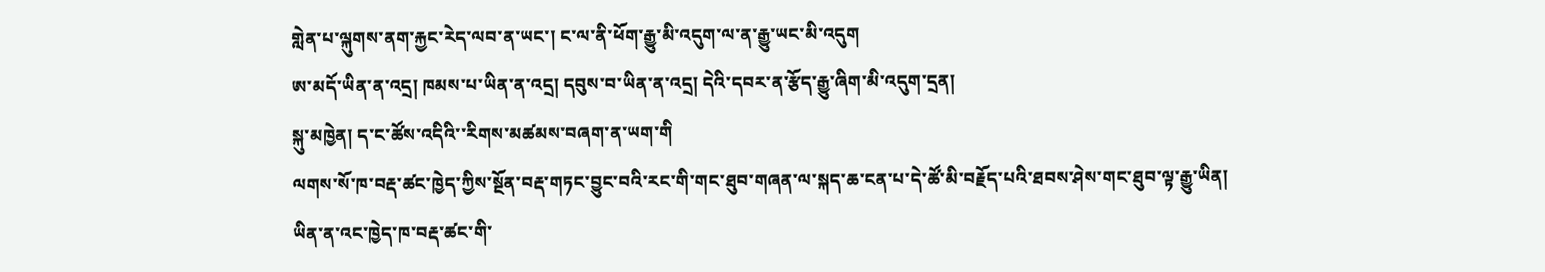གླེན་པ་ལྐུགས་ནག་རྐྱང་རེད་ལབ་ན་ཡང་། ང་ལ་ནི་ཕོག་རྒྱུ་མི་འདུག་ལ་ན་རྒྱུ་ཡང་མི་འདུག
ཨ་མདོ་ཡིན་ན་འདྲ། ཁམས་པ་ཡིན་ན་འདྲ། དབུས་བ་ཡིན་ན་འདྲ། དེའི་དབར་ན་རྩོད་རྒྱུ་ཞིག་མི་འདུག་དྲན།
སྐུ་མཁྱེན། ད་ང་ཚོས་འདིའི་་རིགས་མཚམས་བཞག་ན་ཡག་གི
ལགས་སོ་ཁ་བརྡ་ཚང་ཁྱེད་ཀྱིས་སྔོན་བརྡ་གཏང་བྱུང་བའི་རང་གི་གང་ཐུབ་གཞན་ལ་སྐད་ཆ་ངན་པ་དེ་ཚོ་མི་བརྗོད་པའི་ཐབས་ཤེས་གང་ཐུབ་ལྟ་རྒྱུ་ཡིན།
ཡིན་ན་འང་ཁྱེད་ཁ་བརྡ་ཚང་གི་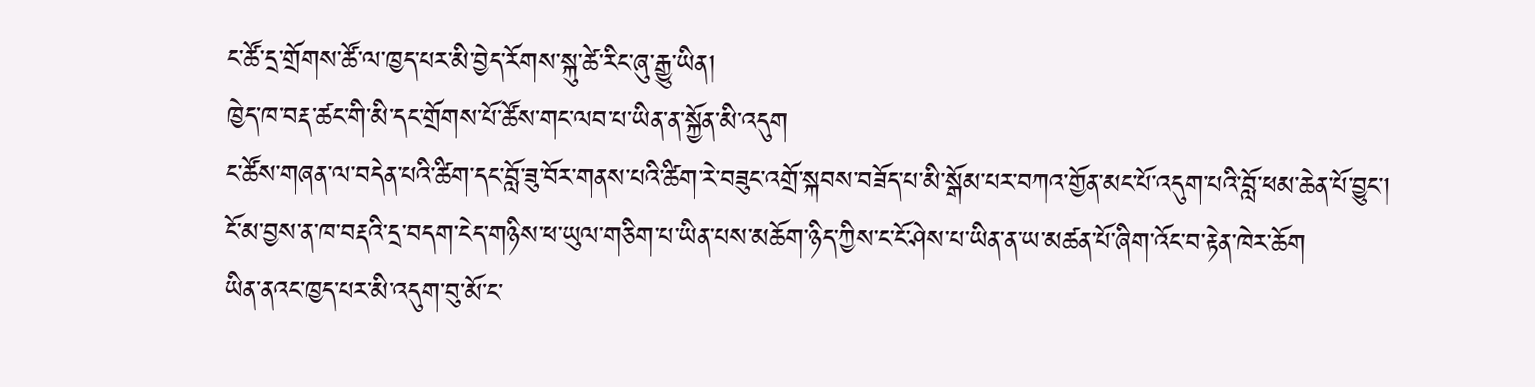ང་ཚོ་དྲ་གྲོགས་ཚོ་ལ་ཁྱད་པར་མི་བྱེད་རོགས་སྐུ་ཚེ་རིང་ཞུ་རྒྱུ་ཡིན།
ཁྱེད་ཁ་བརྡ་ཚང་གི་མི་དང་གྲོགས་པོ་ཚོས་གང་ལབ་པ་ཡིན་ན་སྐྱོན་མི་འདུག
ང་ཚོས་གཞན་ལ་བདེན་པའི་ཚིག་དང་བློ་ཟུ་བོར་གནས་པའི་ཚིག་རེ་བཟུང་འགྲོ་སྐབས་བཟོད་པ་མི་སྒོམ་པར་བཀའ་གྱོན་མང་པོ་འདུག་པའི་བློ་ཕམ་ཆེན་པོ་བྱུང་།
ངོ་མ་བྱས་ན་ཁ་བརྡའི་དྲ་བདག་ངེད་གཉིས་ཕ་ཡུལ་གཅིག་པ་ཡིན་པས་མཆོག་ཉིད་ཀྱིས་ང་ངོ་ཤེས་པ་ཡིན་ན་ཡ་མཚན་པོ་ཞིག་འོང་བ་རྟེན་ཁེར་ཆོག
ཡིན་ནའང་ཁྱད་པར་མི་འདུག་བུ་མོ་ང་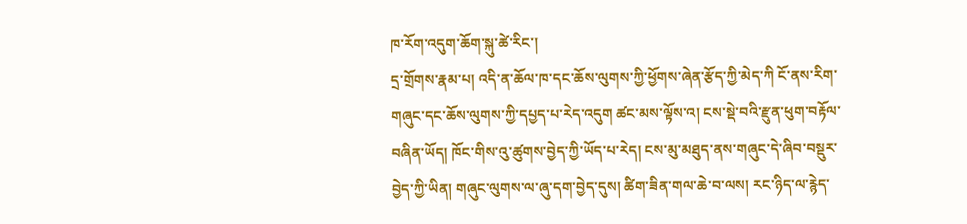ཁ་རོག་འདུག་ཆོག་སྐུ་ཚེ་རིང་།
དྲ་གྲོགས་རྣམ་པ། འདི་ན་ཆོལ་ཁ་དང་ཆོས་ལུགས་ཀྱི་ཕྱོགས་ཞེན་རྩོད་ཀྱི་མེད་ཀི ངོ་ནས་རིག་གཞུང་དང་ཆོས་ལུགས་ཀྱི་དཔྱད་པ་རེད་འདུག ཚང་མས་ལྟོས་འ། ངས་སྡེ་བའི་རྫུན་ཕུག་བརྟོལ་བཞིན་ཡོད། ཁོང་གིས་འུ་ཚུགས་བྱེད་ཀྱི་ཡོད་པ་རེད། ངས་མུ་མཐུད་ནས་གཞུང་དེ་ཞིབ་བསྡུར་བྱེད་ཀྱི་ཡིན། གཞུང་ལུགས་ལ་ཞུ་དག་བྱེད་དུས། ཚིག་ཟིན་གལ་ཆེ་བ་ལས། རང་ཉིད་ལ་རྙེད་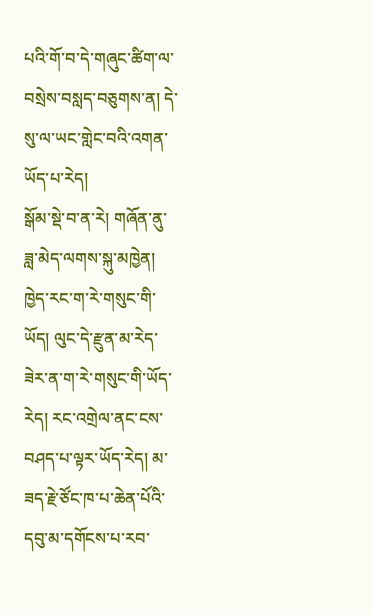པའི་གོ་བ་དེ་གཞུང་ཚིག་ལ་བསྲེས་བསླད་བཅུགས་ན། དེ་སུ་ལ་ཡང་གླེང་བའི་འགན་ཡོད་པ་རེད།
སྒོམ་སྡེ་བ་ན་རེ། གཞོན་ནུ་ཟླ་མེད་ལགས་སྐུ་མཁྱེན། ཁྱེད་རང་ག་རེ་གསུང་གི་ཡོད། ལུང་དེ་རྫུན་མ་རེད་ཟེར་ན་ག་རེ་གསུང་གི་ཡོད་རེད། རང་འགྲེལ་ནང་ངས་བཤད་པ་ལྟར་ཡོད་རེད། མ་ཟད་རྗེ་ཙོང་ཁ་པ་ཆེན་པོའི་དབུ་མ་དགོངས་པ་རབ་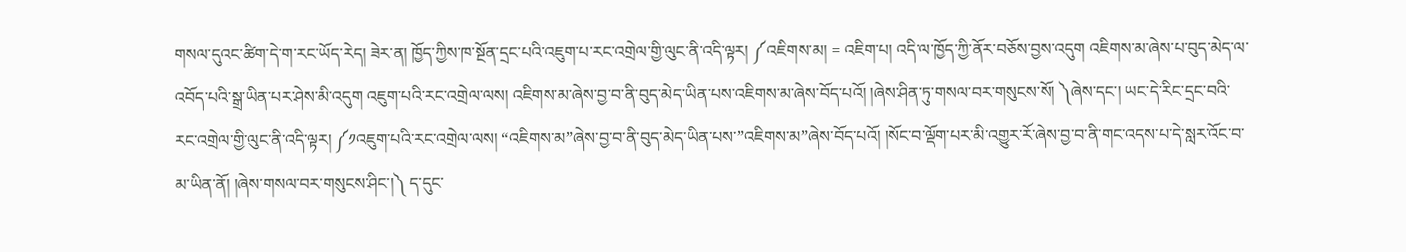གསལ་དུའང་ཚིག་དེ་ག་རང་ཡོད་རེད། ཟེར་ན། ཁྱོད་ཀྱིས་ཁ་སྔོན་དྲང་པའི་འཇུག་པ་རང་འགྲེལ་གྱི་ལུང་ནི་འདི་ལྟར། ༼འཇིགས་མ། = འཇིག་པ། འདི་ལ་ཁྱོད་ཀྱི་ནོར་བཅོས་བྱས་འདུག འཇིགས་མ་ཞེས་པ་བུད་མེད་ལ་འབོད་པའི་སྒྲ་ཡིན་པར་ཤེས་མི་འདུག འཇུག་པའི་རང་འགྲེལ་ལས། འཇིགས་མ་ཞེས་བྱ་བ་ནི་བུད་མེད་ཡིན་པས་འཇིགས་མ་ཞེས་བོད་པའོ། །ཞེས་ཤིན་ཏུ་གསལ་བར་གསུངས་སོ། ༽ཞེས་དང་། ཡང་དེ་རིང་དྲང་བའི་རང་འགྲེལ་གྱི་ལུང་ནི་འདི་ལྟར། ༼༡འཇུག་པའི་རང་འགྲེལ་ལས། “འཇིགས་མ”ཞེས་བྱ་བ་ནི་བུད་མེད་ཡིན་པས་”འཇིགས་མ”ཞེས་བོད་པའོ། །སོང་བ་ལྡོག་པར་མི་འགྱུར་རོ་ཞེས་བྱ་བ་ནི་གང་འདས་པ་དེ་སླར་འོང་བ་མ་ཡིན་ནོ། །ཞེས་གསལ་བར་གསུངས་ཤིང་།༽ ད་དུང་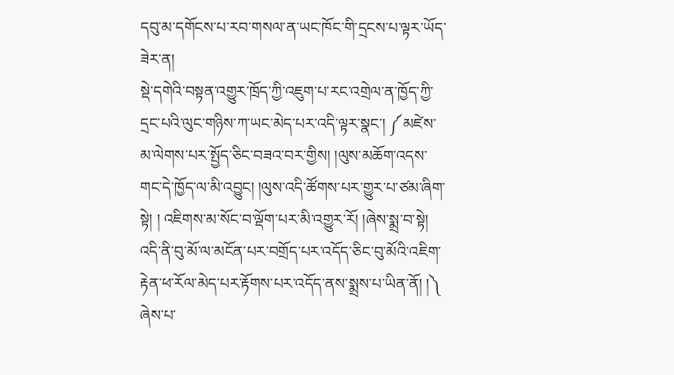དབུ་མ་དགོངས་པ་རབ་གསལ་ན་ཡང་ཁོང་གི་དྲངས་པ་ལྟར་ཡོད་ཟེར་ན།
སྡེ་དགེའི་བསྟན་འགྱུར་ཁྲོད་ཀྱི་འཇུག་པ་རང་འགྲེལ་ན་ཁྱོད་ཀྱི་དྲང་པའི་ལུང་གཉིས་ཀ་ཡང་མེད་པར་འདི་ལྟར་སྣང་། ༼མཛེས་མ་ལེགས་པར་སྤྱོད་ཅིང་བཟའ་བར་གྱིས། །ལུས་མཆོག་འདས་གང་དེ་ཁྱོད་ལ་མི་འབྱུང། །ལུས་འདི་ཚོགས་པར་གྱུར་པ་ཙམ་ཞིག་སྟེ། ། འཇིགས་མ་སོང་བ་ལྡོག་པར་མི་འགྱུར་རོ། །ཞེས་སྨྲ་བ་སྟེ། འདི་ནི་བུ་མོ་ལ་མངོན་པར་བགྲོད་པར་འདོད་ཅིང་བུ་མོའི་འཇིག་རྟེན་ཕ་རོལ་མེད་པར་རྟོགས་པར་འདོད་ནས་སྨྲས་པ་ཡིན་ནོ། །༽ ཞེས་པ་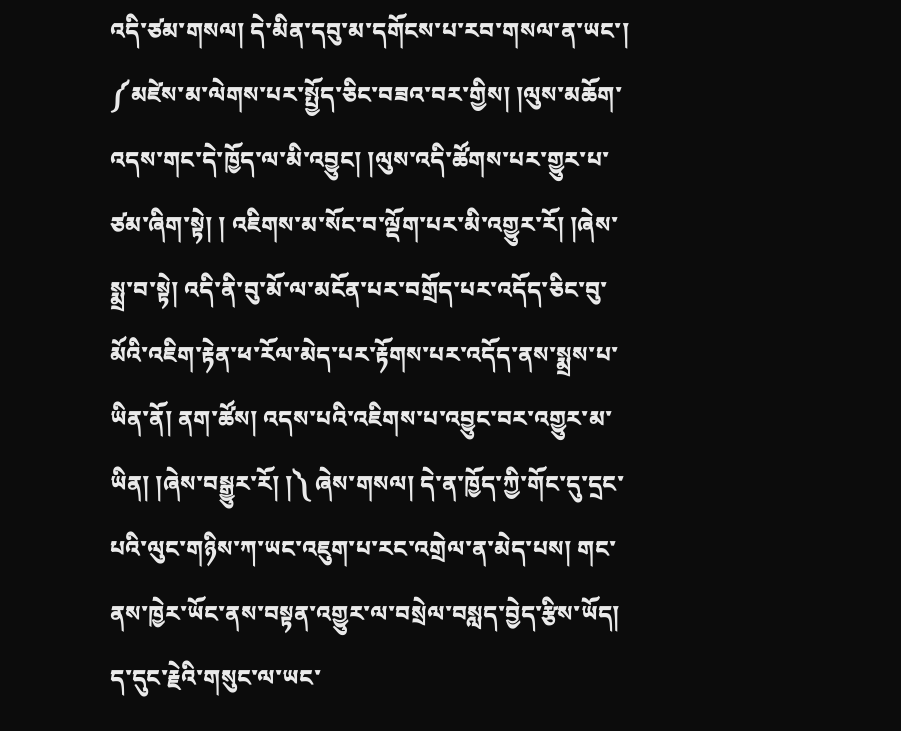འདི་ཙམ་གསལ། དེ་མིན་དབུ་མ་དགོངས་པ་རབ་གསལ་ན་ཡང་། ༼མཛེས་མ་ལེགས་པར་སྤྱོད་ཅིང་བཟའ་བར་གྱིས། །ལུས་མཆོག་འདས་གང་དེ་ཁྱོད་ལ་མི་འབྱུང། །ལུས་འདི་ཚོགས་པར་གྱུར་པ་ཙམ་ཞིག་སྟེ། ། འཇིགས་མ་སོང་བ་ལྡོག་པར་མི་འགྱུར་རོ། །ཞེས་སྨྲ་བ་སྟེ། འདི་ནི་བུ་མོ་ལ་མངོན་པར་བགྲོད་པར་འདོད་ཅིང་བུ་མོའི་འཇིག་རྟེན་ཕ་རོལ་མེད་པར་རྟོགས་པར་འདོད་ནས་སྨྲས་པ་ཡིན་ནོ། ནག་ཚོས། འདས་པའི་འཇིགས་པ་འབྱུང་བར་འགྱུར་མ་ཡིན། །ཞེས་བསྒྱུར་རོ། །༽ ཞེས་གསལ། དེ་ན་ཁྱོད་ཀྱི་གོང་དུ་དྲང་པའི་ལུང་གཉིས་ཀ་ཡང་འཇུག་པ་རང་འགྲེལ་ན་མེད་པས། གང་ནས་ཁྱེར་ཡོང་ནས་བསྟན་འགྱུར་ལ་བསྲེལ་བསླད་བྱེད་རྩིས་ཡོད། ད་དུང་རྗེའི་གསུང་ལ་ཡང་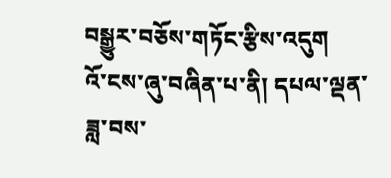བསྒྱུར་བཅོས་གཏོང་རྩིས་འདུག
འོ་ངས་ཞུ་བཞིན་པ་ནི། དཔལ་ལྡན་ཟླ་བས་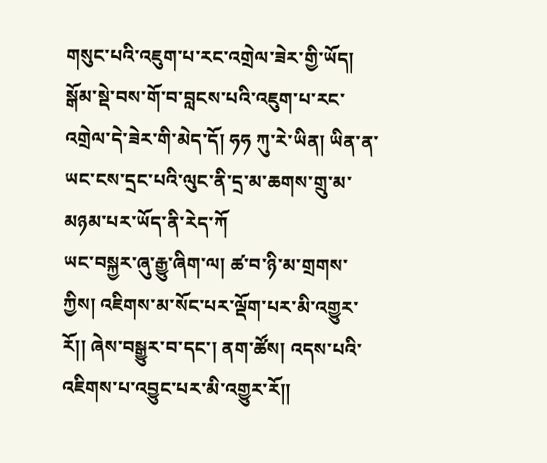གསུང་པའི་འཇུག་པ་རང་འགྲེལ་ཟེར་གྱི་ཡོད། སྒོམ་སྡེ་བས་གོ་བ་བླངས་པའི་འཇུག་པ་རང་འགྲེལ་དེ་ཟེར་གི་མེད་དོ། ཧཧ ཀུ་རེ་ཡིན། ཡིན་ན་ཡང་ངས་དྲང་པའི་ལུང་ནི་དྲ་མ་ཆགས་གྲུ་མ་མཉམ་པར་ཡོད་ནི་རེད་ཀོ
ཡང་བསྐྱར་ཞུ་རྒྱུ་ཞིག་ལ། ཚ་བ་ཉི་མ་གྲགས་ཀྱིས། འཇིགས་མ་སོང་པར་ལྡོག་པར་མི་འགྱུར་རོ།། ཞེས་བསྒྱུར་བ་དང་། ནག་ཚོས། འདས་པའི་འཇིགས་པ་འབྱུང་པར་མི་འགྱུར་རོ།།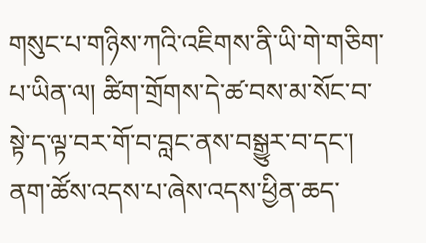གསུང་པ་གཉིས་ཀའི་འཇིགས་ནི་ཡི་གེ་གཅིག་པ་ཡིན་ལ། ཚིག་གྲོགས་དེ་ཚ་བས་མ་སོང་བ་སྟེ་ད་ལྟ་བར་གོ་བ་བླང་ནས་བསྒྱུར་བ་དང་། ནག་ཚོས་འདས་པ་ཞེས་འདས་ཕྱིན་ཆད་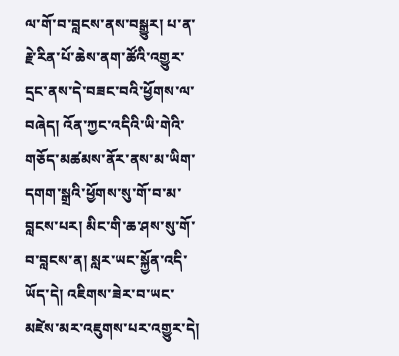ལ་གོ་བ་བླངས་ནས་བསྒྱུར། པ་ན་རྗེ་རིན་པོ་ཆེས་ནག་ཚོའི་འགྱུར་དྲང་ནས་དེ་བཟང་བའི་ཕྱོགས་ལ་བཞེད། འོན་ཀྱང་འདིའི་ཡི་གེའི་གཅོད་མཚམས་ནོར་ནས་མ་ཡིག་དགག་སྒྲའི་ཕྱོགས་སུ་གོ་བ་མ་བླངས་པར། མིང་གི་ཆ་ཤས་སུ་གོ་བ་བླངས་ན། སླར་ཡང་སྐྱོན་འདི་ཡོད་དེ། འཇིགས་ཟེར་བ་ཡང་མཛེས་མར་འཇུགས་པར་འགྱུར་དེ།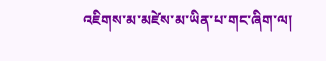འཇིགས་མ་མཛེས་མ་ཡིན་པ་གང་ཞིག་ལ།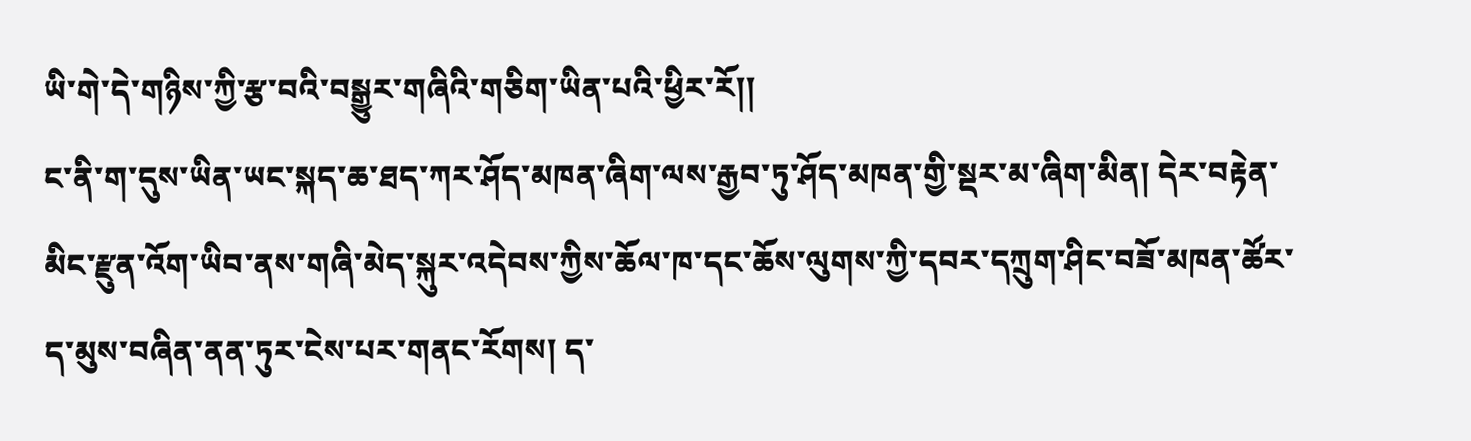ཡི་གེ་དེ་གཉིས་ཀྱི་རྩ་བའི་བསྒྱུར་གཞིའི་གཅིག་ཡིན་པའི་ཕྱིར་རོ།།
ང་ནི་ག་དུས་ཡིན་ཡང་སྐད་ཆ་ཐད་ཀར་ཤོད་མཁན་ཞིག་ལས་རྒྱབ་ཏུ་ཤོད་མཁན་གྱི་སྡར་མ་ཞིག་མིན། དེར་བརྟེན་མིང་རྫུན་འོག་ཡིབ་ནས་གཞི་མེད་སྐུར་འདེབས་ཀྱིས་ཆོལ་ཁ་དང་ཆོས་ལུགས་ཀྱི་དབར་དཀྲུག་ཤིང་བཟོ་མཁན་ཚོར་ད་མུས་བཞིན་ནན་ཏུར་ངེས་པར་གནང་རོགས། ད་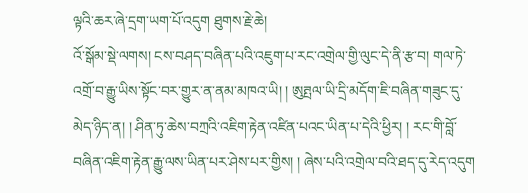ལྟའི་ཆར་ཞེ་དྲག་ཡག་པོ་འདུག ཐུགས་རྗེ་ཆེ།
འོ་སྒོམ་སྡེ་ལགས། ངས་བཤད་བཞིན་པའི་འཇུག་པ་རང་འགྲེལ་གྱི་ལུང་དེ་ནི་རྩ་བ། གལ་ཏེ་འགྲོ་བ་རྒྱུ་ཡིས་སྟོང་བར་གྱུར་ན་ནམ་མཁའ་ཡི། ། ཨུཊྤལ་ཡི་དྲི་མདོག་ཇི་བཞིན་གཟུང་དུ་མེད་ཉིད་ན། ། ཤིན་ཏུ་ཆེས་བཀྲའི་འཇིག་རྟེན་འཛིན་པའང་ཡིན་པ་དེའི་ཕྱིར། ། རང་གི་བློ་བཞིན་འཇིག་རྟེན་རྒྱུ་ལས་ཡིན་པར་ཤེས་པར་གྱིས། ། ཞེས་པའི་འགྲེལ་བའི་ཐད་དུ་རེད་འདུག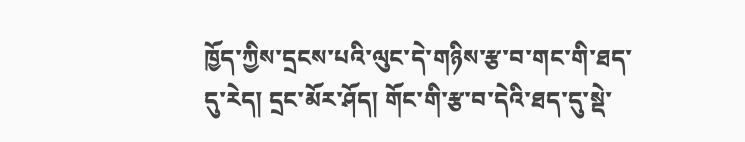ཁྱོད་ཀྱིས་དྲངས་པའི་ལུང་དེ་གཉིས་རྩ་བ་གང་གི་ཐད་དུ་རེད། དྲང་མོར་ཤོད། གོང་གི་རྩ་བ་དེའི་ཐད་དུ་སྡེ་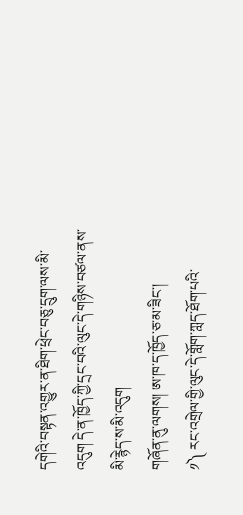དགེའི་བསྟན་འགྱུར་ན་ཐིག་ཕྲེང་བཅུ་དྲུག་ལས་མི་འདུག དེ་ན་ཁྱོད་ཀྱི་དྲང་བའི་ལུང་དེ་གཉིས་བཙལ་ནས་མི་རྙེད་ས་མི་འདུག
གཞོན་ནུ་ལགས། ཨ་ཁ་ད་ཁྱོད་ཅ་མ་ཟིང་།
༡༽ རང་འགྲེལ་གྱི་ལུང་དེ་གློག་ཀླད་ཐོག་པའི་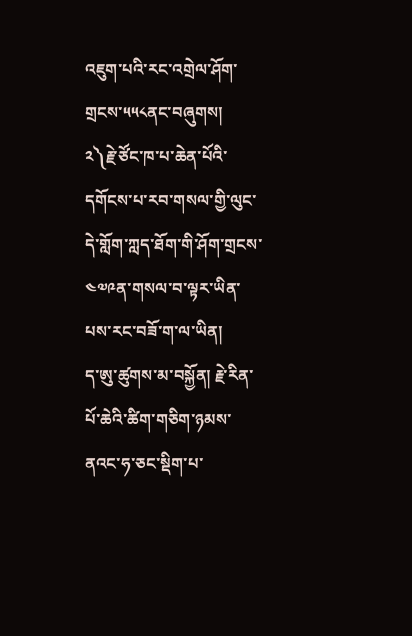འཇུག་པའི་རང་འགྲེལ་ཤོག་གྲངས་༥༥༨ནང་བཞུགས།
༢༽རྗེ་ཙོང་ཁ་པ་ཆེན་པོའི་དགོངས་པ་རབ་གསལ་གྱི་ལུང་དེ་གློག་ཀླད་ཐོག་གི་ཤོག་གྲངས་༤༧༩ན་གསལ་བ་ལྟར་ཡིན་པས་རང་བཟོ་ག་ལ་ཡིན།
ད་ཨུ་ཚུགས་མ་བསྐྱོན། རྗེ་རིན་པོ་ཆེའི་ཚིག་གཅིག་ཉམས་ནའང་ཧ་ཅང་སྡིག་པ་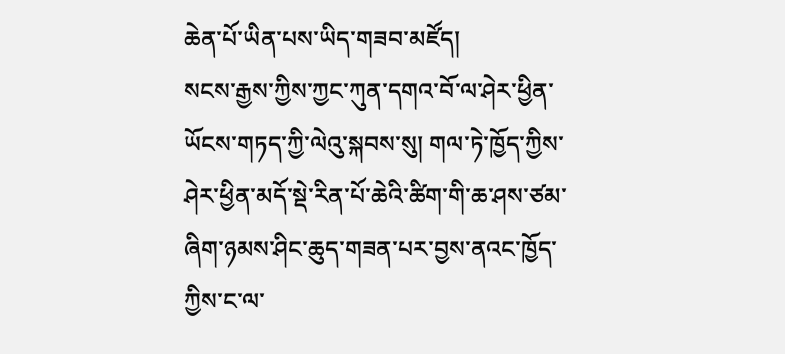ཆེན་པོ་ཡིན་པས་ཡིད་གཟབ་མཛོད།
སངས་རྒྱས་ཀྱིས་ཀྱང་ཀུན་དགའ་བོ་ལ་ཤེར་ཕྱིན་ཡོངས་གཏད་ཀྱི་ལེའུ་སྐབས་སུ། གལ་ཏེ་ཁྱོད་ཀྱིས་ཤེར་ཕྱིན་མདོ་སྡེ་རིན་པོ་ཆེའི་ཚིག་གི་ཆ་ཤས་ཙམ་ཞིག་ཉམས་ཤིང་ཆུད་གཟན་པར་བྱས་ནའང་ཁྱོད་ཀྱིས་ང་ལ་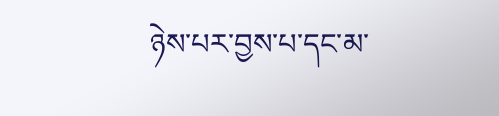ཉེས་པར་བྱས་པ་དང་མ་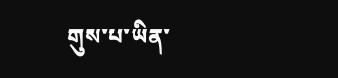གུས་པ་ཡིན་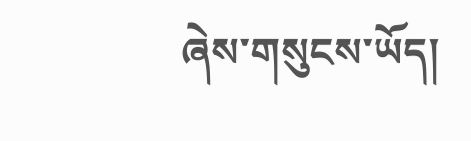ཞེས་གསུངས་ཡོད།